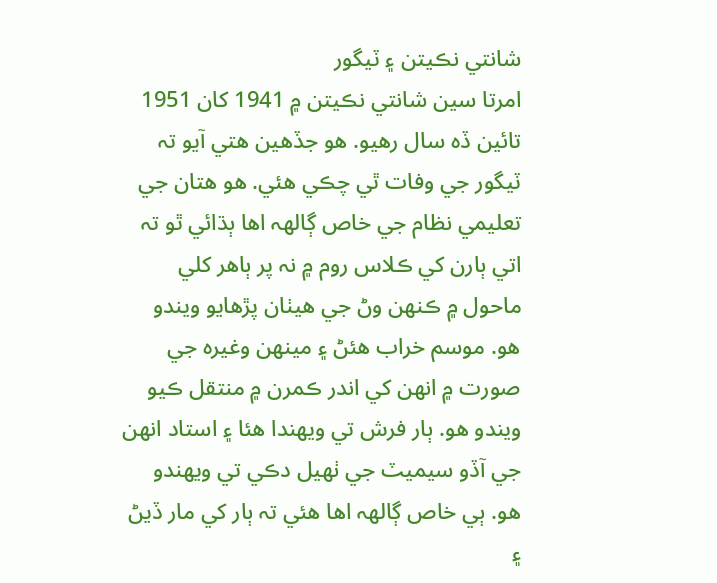شانتي نڪيتن ۽ ٽيگور
امرتا سين شانتي نڪيتن ۾ 1941 کان 1951 تائين ڏه سال رهيو. هو جڏهين هتي آيو تہ ٽيگور جي وفات ٿي چڪي هئي. هو هتان جي تعليمي نظام جي خاص ڳالھہ اها ٻڌائي ٿو تہ اتي ٻارن کي ڪلاس روم ۾ نہ پر ٻاهر کلي ماحول ۾ ڪنھن وڻ جي هيٺان پڙهايو ويندو هو. موسم خراب هئڻ ۽ مينھن وغيرہ جي صورت ۾ انھن کي اندر ڪمرن ۾ منتقل ڪيو ويندو هو. ٻار فرش تي ويھندا هئا ۽ استاد انھن جي آڏو سيميٽ جي ٺھيل دڪي تي ويھندو هو. ٻي خاص ڳالھہ اها هئي تہ ٻار کي مار ڏيڻ ۽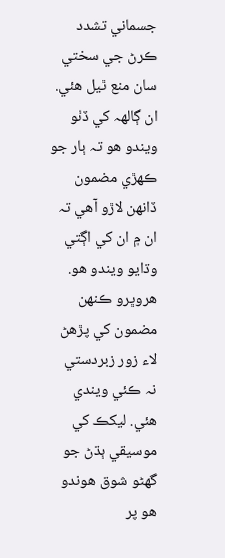جسماني تشدد ڪرڻ جي سختي سان منع ٿيل هئي. ان ڳالھہ کي ڏٺو ويندو هو تہ ٻار جو ڪھڙي مضمون ڏانھن لاڙو آهي تہ ان ۾ ان کي اڳتي وڌايو ويندو هو. هروڀرو ڪنھن مضمون کي پڙهڻ لاء زور زبردستي نہ ڪئي ويندي هئي. ليکڪ کي موسيقي ٻڌڻ جو گهڻو شوق هوندو هو پر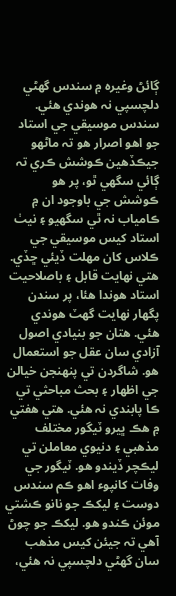ڳائڻ وغيرہ ۾ سندس گهڻي دلچسپي نہ هوندي هئي. سندس موسيقي جي استاد جو اهو اصرار هو تہ ماڻھو جيڪڏهين ڪوشش ڪري تہ ڳائي سگهي ٿو، پر هو ڪوشش جي باوجود ان ۾ ڪامياب نہ ٿي سگهيو ۽ نيٺ استاد کيس موسيقي جي ڪلاس کان مھلت ڏيئي ڇڏي. هتي نھايت قابل ۽ باصلاحيت استاد هوندا هئا، پر سندن پگهار نھايت گهٽ هوندي هئي. هتان جو بنيادي اصول آزادي سان عقل جو استعمال هو. شاگردن تي پنھنجن خيالن جي اظھار ۽ بحث مباحثي تي ڪا پابندي نہ هئي. هتي هفتي ۾ هڪ ڀيرو ٽيگور مختلف مذهبي ۽ دنيوي معاملن تي ليڪچر ڏيندو هو. ٽيگور جي وفات کانپوء اهو ڪم سندس دوست ۽ ليکڪ جو نانو ڪشتي موئن ڪندو هو. ليکڪ جو چوڻ آهي تہ جيئن کيس مذهب سان گهڻي دلچسپي نہ هئي،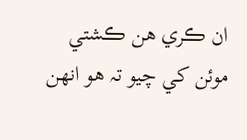ان ڪري هن ڪشتي موئن کي چيو تہ هو انھن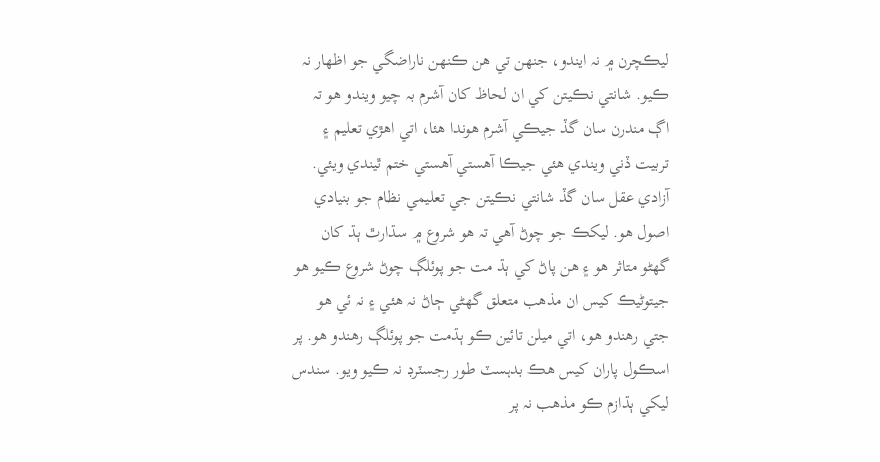ليڪچرن ۾ نہ ايندو، جنھن تي هن ڪنھن ناراضگي جو اظھار نہ ڪيو. شانتي نڪيتن کي ان لحاظ کان آشرم بہ چيو ويندو هو تہ اڳ مندرن سان گڏ جيڪي آشرم هوندا هئا، اتي اهڙي تعليم ۽ تربيت ڏني ويندي هئي جيڪا آهستي آهستي ختم ٿيندي ويئي.
آزادي عقل سان گڏ شانتي نڪيتن جي تعليمي نظام جو بنيادي اصول هو. ليکڪ جو چوڻ آهي تہ هو شروع ۾ سڌارٿ ٻڌ کان گهڻو متاثر هو ۽ هن پاڻ کي ٻڌ مت جو پوئلڳ چوڻ شروع ڪيو هو جيتوڻيڪ کيس ان مذهب متعلق گهڻي ڄاڻ نہ هئي ۽ نہ ئي هو جتي رهندو هو، اتي ميلن تائين ڪو ٻڌمت جو پوئلڳ رهندو هو. پر اسڪول پاران کيس هڪ بدہسٽ طور رجسٽرڊ نہ ڪيو ويو. سندس ليکي ٻڌازم ڪو مذهب نہ پر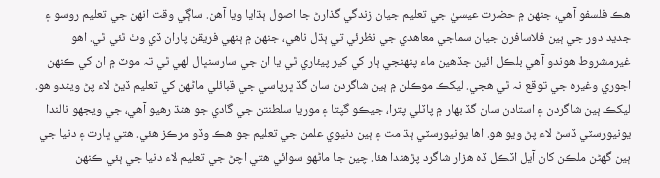هڪ فلسفو آهي، جنھن ۾ حضرت عيسيٰ جي تعليم جيان زندگي گذارڻ جا اصول ٻڌايا ويا آهن. ساڳي وقت انھن جي تعليم روسو ۽ جديد دور جي ٻين فلاسافرن جيان سماجي معاهدي جي نظرئي تي ٻڌل ناهي، جنھن ۾ ٻنھي فريقن پاران ڏي وٺ ٿئي ٿي. اهو غيرمشروط هوندو آهي بلڪل ائين جڏهين ماء پنھنجي ٻار کي کير پيئاري ٿي يا ان جي سارسنڀال لھي ٿي تہ موٽ ۾ ان کي ڪنھن اجوري وغيرہ جي توقع نہ ٿي هجي. ليکڪ موڪلن ۾ ٻين شاگردن سان گڏ ڀرپاسي جي قبائلي ماڻھن کي تعليم ڏيڻ لاء پڻ ويندو هو.
ليکڪ ٻين شاگردن ۽ استادن سان گڏ بھار ۾ پاٽلي پترا، جيڪو گپتا ۽ موريا سلطنتن جي گادي جو هنڌ رهيو آهي، جي ويجهو نالندا يونيورسٽي ڏسڻ لاء پڻ ويو هو. اها يونيورسٽي ٻڌ مت ۽ ٻين دنيوي علمن جي تعليم جو هڪ وڏو مرڪز هئي. هتي ڀارت ۽ دنيا جي ٻين گهڻن ملڪن کان آيل اٽڪل ڏه هزار شاگرد پڙهندا هئا. چين جا ماڻھو سوائي هتي اچڻ جي تعليم لاء دنيا جي ٻئي ڪنھن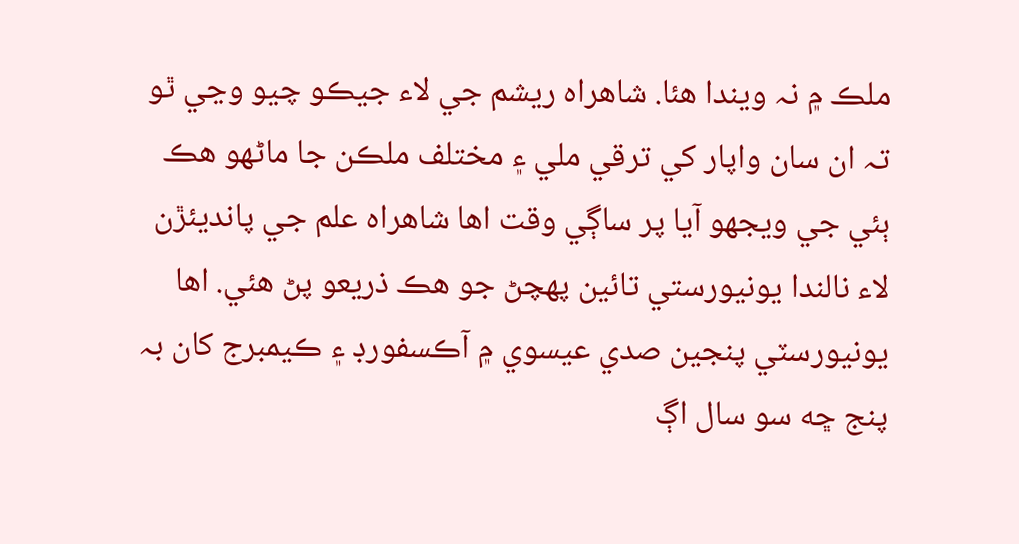ملڪ ۾ نہ ويندا هئا. شاهراه ريشم جي لاء جيڪو چيو وڃي ٿو تہ ان سان واپار کي ترقي ملي ۽ مختلف ملڪن جا ماڻھو هڪ ٻئي جي ويجهو آيا پر ساڳي وقت اها شاهراه علم جي پانديئڙن لاء نالندا يونيورستي تائين پھچڻ جو هڪ ذريعو پڻ هئي. اها يونيورسٽي پنجين صدي عيسوي ۾ آڪسفورڊ ۽ ڪيمبرج کان بہ پنج ڇه سو سال اڳ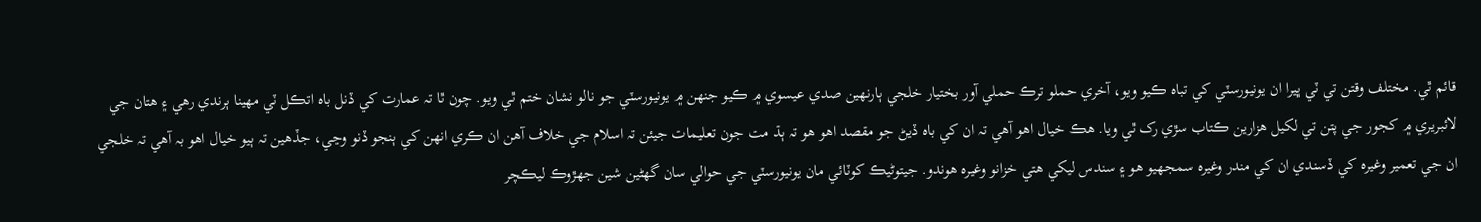قائم ٿي. مختلف وقتن تي ٽي ڀيرا ان يونيورسٽي کي تباه ڪيو ويو، آخري حملو ترڪ حملي آور بختيار خلجي ٻارنھين صدي عيسوي ۾ ڪيو جنھن ۾ يونيورسٽي جو نالو نشان ختم ٿي ويو. چون ٿا تہ عمارت کي ڏنل باه اتڪل ٽي مھينا ٻرندي رهي ۽ هتان جي لائبريري ۾ کجور جي پتن تي لکيل هزارين ڪتاب سڙي رک ٿي ويا. هڪ خيال اهو آهي تہ ان کي باه ڏيڻ جو مقصد اهو هو تہ ٻڌ مت جون تعليمات جيئن تہ اسلام جي خلاف آهن ان ڪري انھن کي ٻنجو ڏنو وڃي، جڏهين تہ ٻيو خيال اهو بہ آهي تہ خلجي ان جي تعمير وغيرہ کي ڏسندي ان کي مندر وغيرہ سمجهيو هو ۽ سندس ليکي هتي خزانو وغيرہ هوندو. جيتوڻيڪ کوٽائي مان يونيورسٽي جي حوالي سان گهڻين شين جھڙوڪ ليڪچر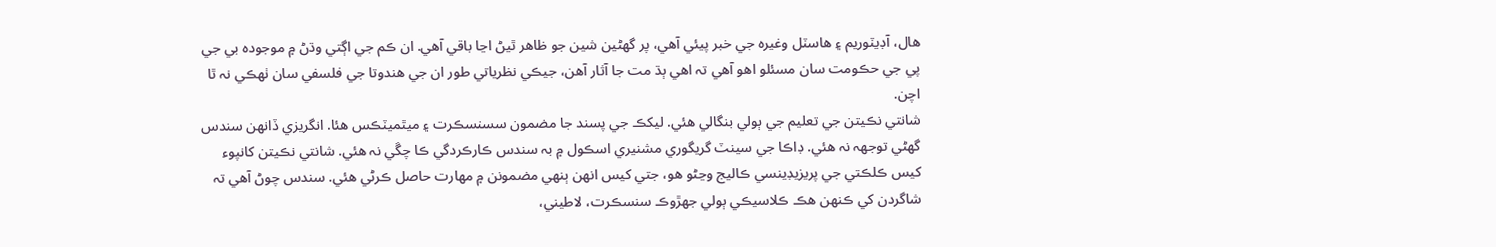هال، آڊيٽوريم ۽ هاسٽل وغيرہ جي خبر پيئي آهي، پر گهڻين شين جو ظاهر ٿيڻ اڃا باقي آهي. ان ڪم جي اڳتي وڌڻ ۾ موجودہ بي جي پي جي حڪومت سان مسئلو اهو آهي تہ اهي ٻڌ مت جا آثار آهن، جيڪي نظرياتي طور ان جي هندوتا جي فلسفي سان ٺھڪي نہ ٿا اچن.
شانتي نڪيتن جي تعليم جي ٻولي بنگالي هئي. ليکڪ جي پسند جا مضمون سسنسڪرت ۽ ميٿميٽڪس هئا. انگريزي ڏانھن سندس گهڻي توجھہ نہ هئي. ڊاڪا جي سينٽ گريگوري مشنيري اسڪول ۾ بہ سندس ڪارڪردگي ڪا چڱي نہ هئي. شانتي نڪيتن کانپوء کيس ڪلڪتي جي پريزيڊينسي ڪاليج وڃڻو هو، جتي کيس انھن ٻنھي مضمونن ۾ مھارت حاصل ڪرڻي هئي. سندس چوڻ آهي تہ شاگردن کي ڪنھن هڪ ڪلاسيڪي ٻولي جھڙوڪ سنسڪرت، لاطيني،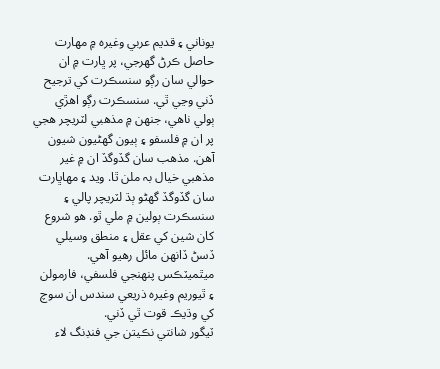يوناني ۽ قديم عربي وغيرہ ۾ مھارت حاصل ڪرڻ گهرجي، پر ڀارت ۾ ان حوالي سان رڳو سنسڪرت کي ترجيح ڏني وڃي ٿي. سنسڪرت رڳو اهڙي ٻولي ناهي، جنھن ۾ مذهبي لٽريچر هجي پر ان ۾ فلسفو ۽ ٻيون گهڻيون شيون آهن. مذهب سان گڏوگڏ ان ۾ غير مذهبي خيال بہ ملن ٿا. ويد ۽ مھاڀارت سان گڏوگڏ گهڻو ٻڌ لٽريچر پالي ۽ سنسڪرت ٻولين ۾ ملي ٿو. هو شروع کان شين کي عقل ۽ منطق وسيلي ڏسڻ ڏانھن مائل رهيو آهي. ميٿميٽڪس پنھنجي فلسفي، فارمولن ۽ ٿيوريم وغيرہ ذريعي سندس ان سوچ کي وڌيڪ قوت ٿي ڏني.
ٽيگور شانتي نڪيتن جي فنڊنگ لاء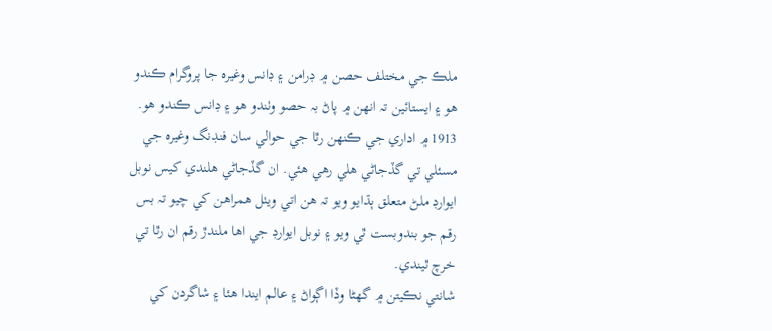ملڪ جي مختلف حصن ۾ ڊرامن ۽ ڊانس وغيرہ جا پروگرام ڪندو هو ۽ ايستائين تہ انھن ۾ پاڻ بہ حصو وٺندو هو ۽ ڊانس ڪندو هو. 1913 ۾ اداري جي ڪنھن رٿا جي حوالي سان فنڊنگ وغيرہ جي مسئلي تي گڏجاڻي هلي رهي هئي. ان گڏجاڻي هلندي کيس نوبل ايوارڊ ملڻ متعلق ٻڌايو ويو تہ هن اتي ويٺل همراهن کي چيو تہ بس رقم جو بندوبست ٿي ويو ۽ نوبل ايوارڊ جي اها ملندڙ رقم ان رٿا تي خرچ ٿيندي.
شانتي نڪيتن ۾ گهڻا وڏا اڳواڻ ۽ عالم ايندا هئا ۽ شاگردن کي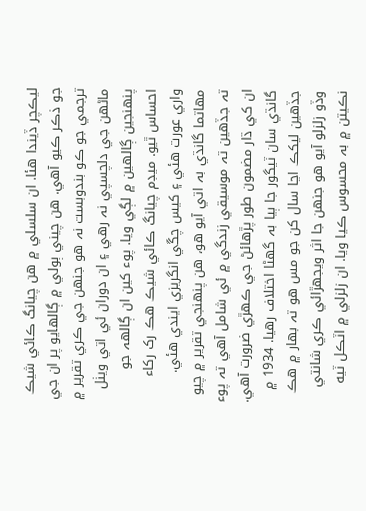ليڪچر ڏيندا هئا. ان سلسلي ۾ هن چيانگ ڪائي شيڪ جو ذڪر ڪيو آهي. هن چيني ٻولي ۾ ڳالھايو پر ان جي ترجمي جو ڪو بندوبست نہ هو جنھن جي ڪري تقرير ۾ ماڻھن جي دلچسپي نہ رهي ۽ ان دوران ئي اتي ويٺل پنھنجين ڳالھين ۾ لڳي ويا. پوء کين ان ڳالھہ جو احساس ٿيو. ميڊم چيانگ ڪائي شيڪ هڪ رک رکاء واري عورت هئي ۽ کيس چڱي انگريزي ايندي هئي. مھاتما گانڌي بہ اتي آيو هو، هن پنھنجي تقرير ۾ چيو تہ جڏهين تہ موسيقي زندگي ۾ ئي شامل آهي تہ پوء ان کي ڌار مضمون طور پڙهائڻ جي ڪھڙي ضرورت آهي. گانڌي سان ٽيگور جا ٻيا بہ گهڻا اختلاف رهيا. 1934 ۾ جڏهين ليکڪ اڃا سال کن جو مس هو تہ بھار ۾ هڪ وڏو زلزلو آيو هو جنھن جا اثر ويجهڙائي ڪري شانتي نڪيتن ۾ بہ محسوس ڪيا ويا. ان زلزلي ۾ اٽڪل ٽيه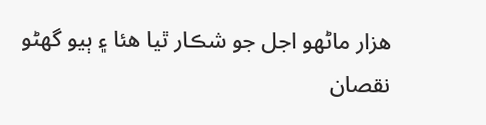هزار ماڻھو اجل جو شڪار ٿيا هئا ۽ ٻيو گهڻو نقصان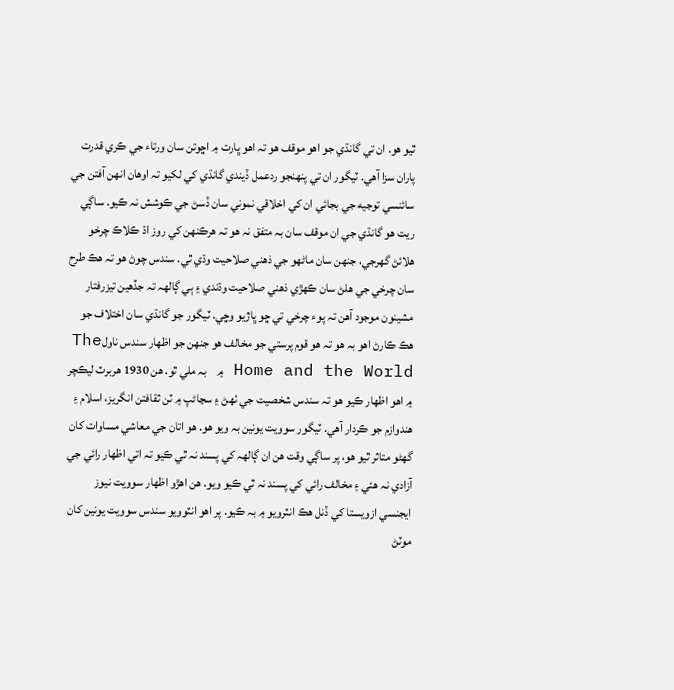ٿيو هو. ان تي گانڌي جو اهو موقف هو تہ اهو ڀارت ۾ اڇوتن سان ورتاء جي ڪري قدرت پاران سزا آهي. ٽيگور ان تي پنھنجو ردعمل ڏيندي گانڌي کي لکيو تہ اوهان انھن آفتن جي سائنسي توجيه جي بجائي ان کي اخلاقي نموني سان ڏسڻ جي ڪوشش نہ ڪيو. ساڳي ريت هو گانڌي جي ان موقف سان بہ متفق نہ هو تہ هرڪنھن کي روز اڌ ڪلاڪ چرخو هلائڻ گهرجي، جنھن سان ماڻھو جي ذهني صلاحيت وڌي ٿي. سندس چوڻ هو تہ هڪ طرح سان چرخي جي هلڻ سان ڪھڙي ذهني صلاحيت وڌندي ۽ ٻي ڳالھہ تہ جڏهين تيزرفتار مشينون موجود آهن تہ پوء چرخي تي ڇو ڀاڙيو وڇي. ٽيگور جو گانڌي سان اختلاف جو هڪ ڪارڻ اهو بہ هو تہ هو قوم پرستي جو مخالف هو جنھن جو اظھار سندس ناولThe Home and the World ۾ بہ ملي ٿو. هن 1930 هربرٽ ليڪچر ۾ اهو اظھار ڪيو هو تہ سندس شخصيت جي ٺھڻ ۽ سڃاڻپ ۾ ٽن ثقافتن انگريز، اسلام ۽ هندوازم جو ڪردار آهي. ٽيگور سوويت يونين بہ ويو هو. هو اتان جي معاشي مساوات کان گهڻو متاثر ٿيو هو، پر ساڳي وقت هن ان ڳالھہ کي پسند نہ ٿي ڪيو تہ اتي اظھار رائي جي آزادي نہ هئي ۽ مخالف رائي کي پسند نہ ٿي ڪيو ويو. هن اهڙو اظھار سوويت نيوز ايجنسي ازويستا کي ڏنل هڪ انٽرويو ۾ بہ ڪيو. پر اهو انٽوويو سندس سوويت يونين کان موٽڻ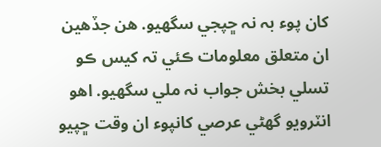کان پوء بہ نہ ڇپجي سگهيو. هن جڏهين ان متعلق معلومات ڪئي تہ کيس ڪو تسلي بخش جواب نہ ملي سگهيو. اهو انٽرويو گهڻي عرصي کانپوء ان وقت ڇپيو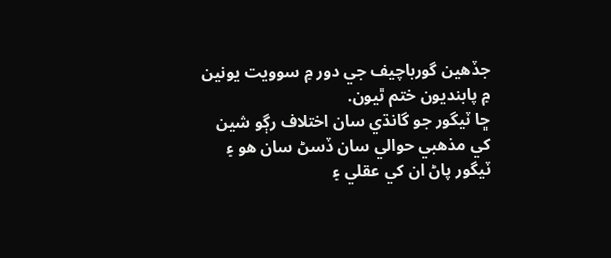جڏهين گورباچيف جي دور ۾ سوويت يونين ۾ پابنديون ختم ٿيون.
ڇا ٽيگور جو گانڌي سان اختلاف رڳو شين کي مذهبي حوالي سان ڏسڻ سان هو ۽ ٽيگور پاڻ ان کي عقلي ۽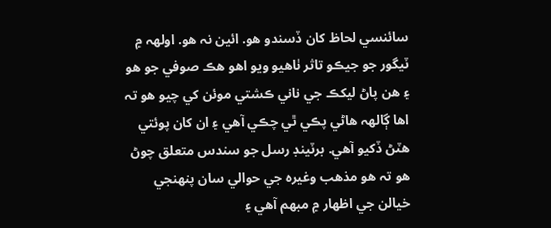سائنسي لحاظ کان ڏسندو هو. ائين نہ هو. اولھہ ۾ ٽيگور جو جيڪو تاثر ٺاهيو ويو اهو هڪ صوفي جو هو ۽ هن پاڻ ليکڪ جي ناني ڪشتي موئن کي چيو هو تہ اها ڳالھہ هاڻي پڪي ٿي چڪي آهي ۽ ان کان پوئتي هٽڻ ڏکيو آهي. برٽينڊ رسل جو سندس متعلق چوڻ هو تہ هو مذهب وغيرہ جي حوالي سان پنھنجي خيالن جي اظھار ۾ مبھم آهي ۽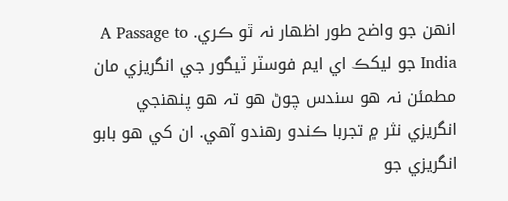انھن جو واضح طور اظھار نہ ٿو ڪري. A Passage to India جو ليکڪ اي ايم فوسٽر ٽيگور جي انگريزي مان مطمئن نہ هو سندس چوڻ هو تہ هو پنھنجي انگريزي نثر ۾ تجربا ڪندو رهندو آهي. ان کي هو بابو انگريزي جو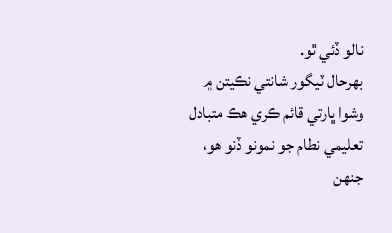نالو ڏئي ٿو.
بھرحال ٽيگور شانتي نڪيتن ۾ وشوا ڀارتي قائم ڪري هڪ متبادل تعليمي نطام جو نمونو ڏنو هو، جنھن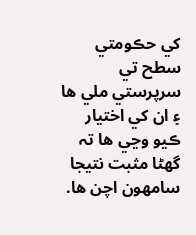کي حڪومتي سطح تي سرپرستي ملي ها ۽ ان کي اختيار ڪيو وڃي ها تہ گهڻا مثبت نتيجا سامھون اچن ها.